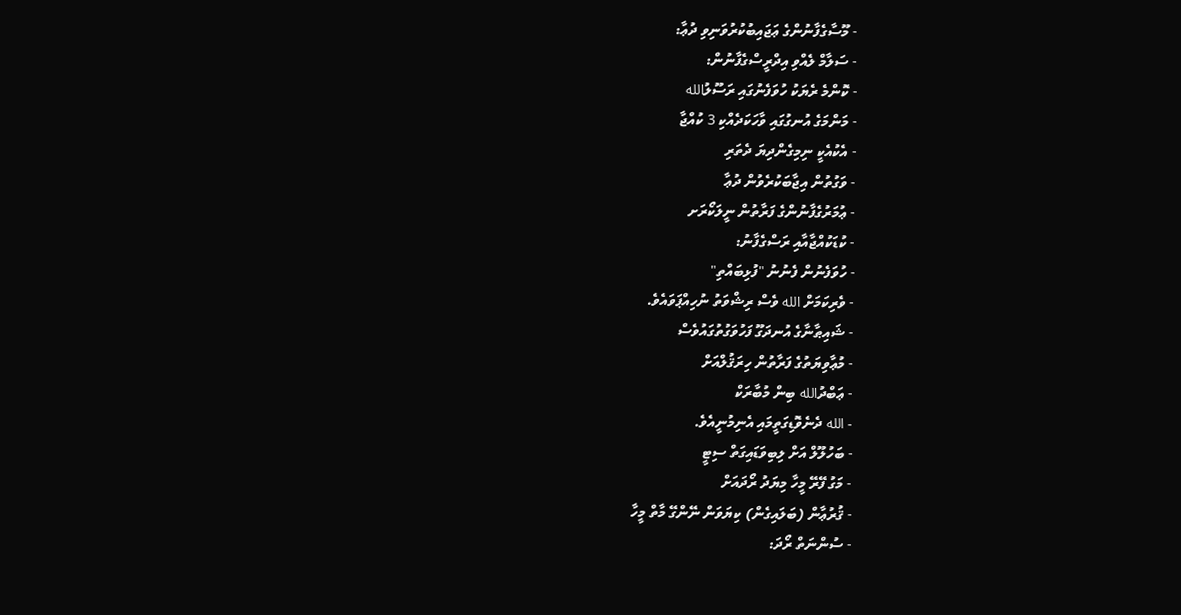- މޫސާގެފާނުންގެ ޢަޖައިބުކުރުވަނިވި ދުޢާ:
- ސަލާމް ލެއްވި އިދްރީސްގެފާނުން:
- ކޮންމެ ރެޔަކު ހުވަފެނުގައި ރަސޫލުالله
- މަންމަގެ އުނގުގައި ވާހަކަދެއްކި 3 ކުއްޖާ
- އެކުއެކީ ނިމިގެންދިޔަ ދެތަރި
- ވަގުތުން އިޖާބަކުރެވުން ދުޢާ
- ޢުމަރުގެފާނުންގެ ފަރާތުން ނީލަކޯރަށ
- ކުޑަކުއްޖާއާއި ރަސްގެފާނު:
- ހުވަފެނުން ފެނުނު "ފުޅިބައްތި"
- ވެރިކަމަށް الله ވެސް ރިޝްވަތު ނުހިއްޕަވައެވެ.
- ޝައިޠާނާގެ އުނދަގޫ ފަހުވަގުތުގައުވެސް
- މުޢާވިޔަތުގެ ފަރާތުން ހިރަޤުލްއަށް
- ޢަބްދުالله ބިން މުބާރަކް
- الله ދެނެވޮޑިގަތީމައި އެނިމުނީއެވެ.
- ބަހުލޫލް އަށް ލިބިވަޑައިގަތް ސިޓީ
- މަގު ފޭރޭ މީހާ މިޔަދު ރޯދައަށް
- ޤުރުޢާން (ބަލައިގެން) ކިޔަވަން ނޭންގޭ މާތް މީހާ
- ސުންނަތް ރޯދަ: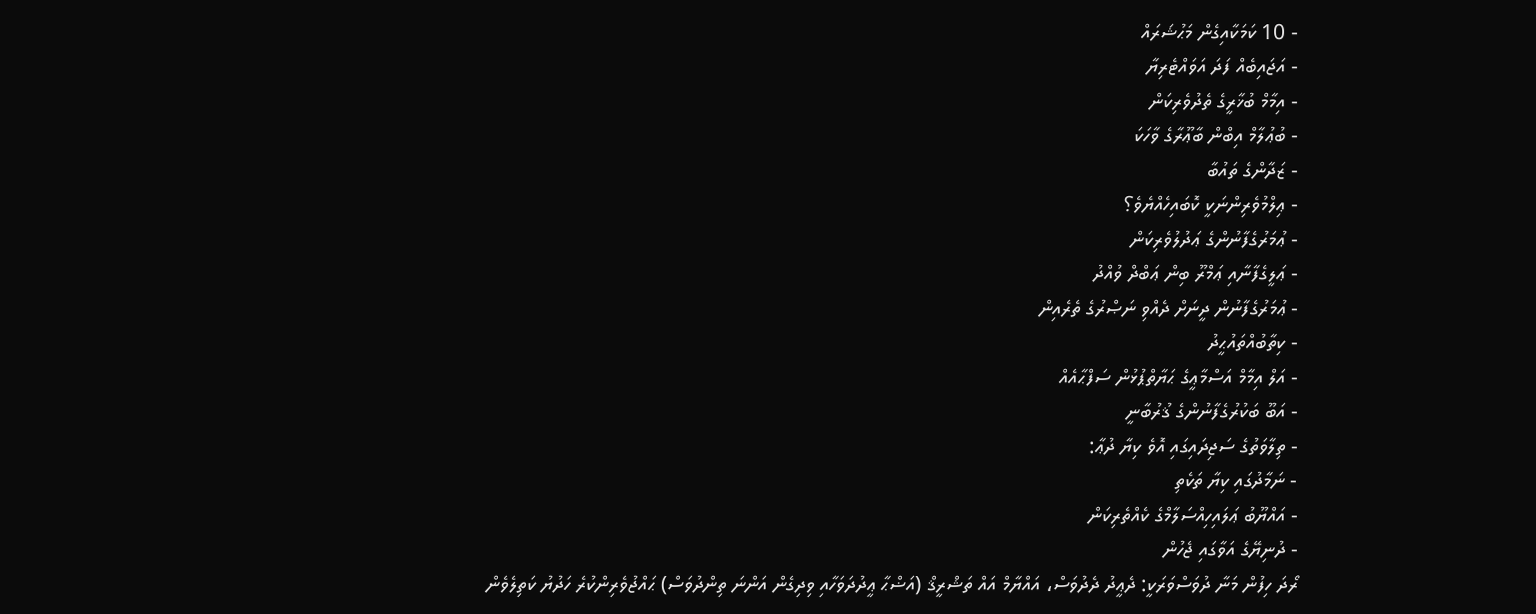- 10 ކަމަކާއިގެން މަޙުޝަރައް
- އަޖައިބެއް ފަދަ އަވައްޓެރިޔާ
- އިމާމް ބުޚާރީގެ ތެދުވެރިކަން
- ބުޢުލާމް އިބްން ބާޢޫރާގެ ވާހަކަ
- ޒަދާންގެ ތައުބާ
- ޢިލްމުވެރިންނަކީ ކޮބައިހެއްޔެވެ؟
- ޢުމަރުގެފާނުންގެ ޢަދުލުވެރިކަން
- ޢަލީގެފާނާއި ޢަމްރޫ ބިން ޢަބްދް ވުއްދު
- ޢުމަރުގެފާނުން ދީނަށް ދެއްވި ނަޞްރުގެ ތެރެއިން
- ކިތާބުއްތައުޙީދު
- އަލް އިމާމް އަސްމާޢީގެ ޙަޔާތްޕުޅުން ސަފްޙާއެއް
- އަބޫ ބަކުރުގެފާނުންގެ ޤުރުބާނީ
- ތިލާވަތުގެ ސަޖިދައިގައި އޮވެ ކިޔާ ދުޢާ:
- ނަމާދުގައި ކިޔާ ތަކެތި
- އައްޔޫބު ޢަލައިހިއްސަލާމްގެ ކެއްތެރިކަން
- ދުނިޔޭގެ އަވާގައި ޖެހުން
ރޯދަ ހިފުން މަނާ ދުވަސްވަރަކީ: ދެޢީދު ދެދުވަސް، އައްޔާމް އައް ތަޝްރީޤް (އަޟްޙާ ޢީދުދަވަހާއި ވިދިގެން އަންނަ ތިންދުވަސް) ޙައްޖުވެރިންކުރެ ހަދުޔު ކަތިލެވެން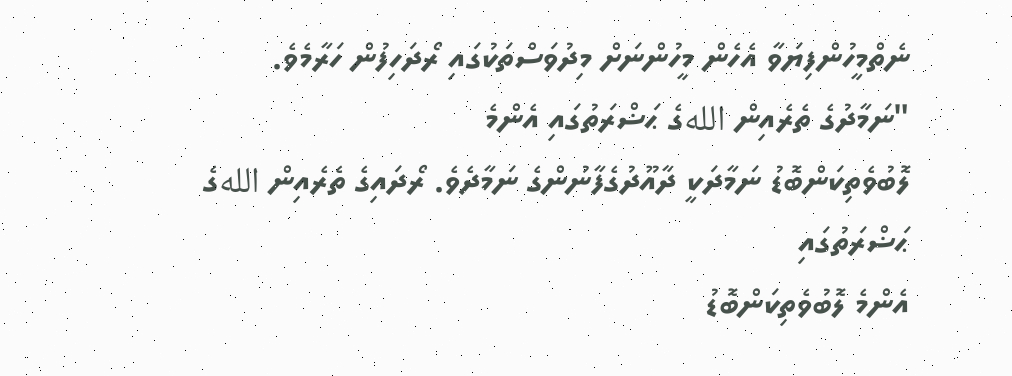ނެތްމީހުންފިޔަވާ އެހެން މީހުންނަށް މިދުވަސްތަކުގައި ރޯދަހިފުން ހަރާމެވެ.
"ނަމާދުގެ ތެރެއިން اللهގެ ޙަޟްރަތުގައި އެންމެ
ލޮބުވެތިކަންބޮޑު ނަމާދަކީ ދާއޫދުގެފާނުންގެ ނަމާދެވެ. ރޯދައިގެ ތެރެއިން اللهގެ ޙަޟްރަތުގައި
އެންމެ ލޮބުވެތިކަންބޮޑު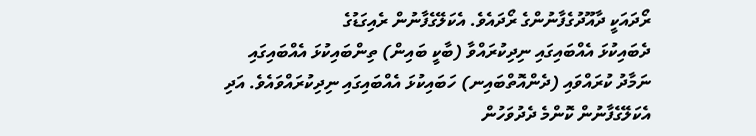ރޯދައަކީ ދާއޫދުގެފާނުންގެ ރޯދައެވެ. އެކަލޭގެފާނުން ރެއިގަޑުގެ
ދެބައިކުޅަ އެއްބައިގައި ނިދިކުރައްވާ (ބާކީ ބައިން) ތިންބައިކުޅަ އެއްބައިގައި
ނަމާދު ކުރައްވައި (ދެންއޮތްބައިނ) ހަބައިކުޅަ އެއްބައިގައި ނިދިކުރައްވައެވެ. އަދި
އެކަލޭގެފާނުން ކޮންމެ ދެދުވަހުން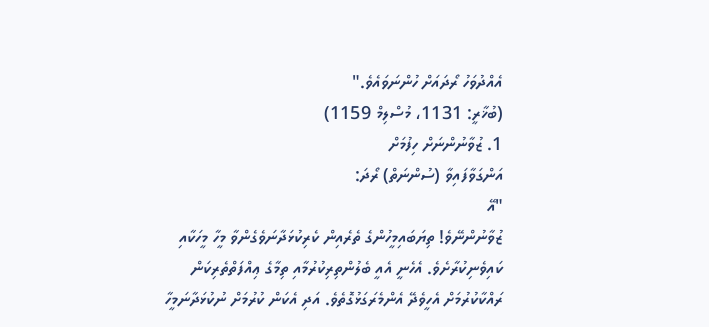އެއްދުވަހު ރޯދައަށް ހުންނަވައެވެ."
(ބުޚާރީ: 1131، މުސްލިމް 1159)
1. ޒުވާނުންނަށް ހިފުމަށް
އަންގަވާފައިވާ (ސުންނަތް) ރޯދަ:
"އޭ
ޒުވާނުންނޭވެ! ތިޔަބައިމީހުންގެ ތެރެއިން ކެރިކުޅަދާނަވެގެންވާ މީހާ މީހަކާއި
ކައިވެނިކުރާށެވެ. އެހެނީ އެއީ ބެލުންތިރިކުރުމާއި ތިމާގެ ޢިއްފަތްތެރިކަން
ރައްކާކުރުމަށް އެހީވެދޭ އެންމެރަގަޅުގޮތެވެ. އަދި އެކަން ކުރުމަށް ނުކުޅަދާނަމީހާ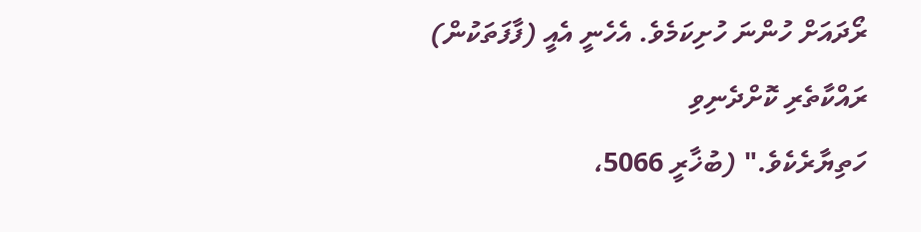ރޯދައަށް ހުންނަ ހުށިކަމެވެ. އެހެނީ އެއީ (ފާފަތަކުން) ރައްކާތެރި ކޮށްދެނިވި
ހަތިޔާރެކެވެ." (ބުޚާރީ 5066،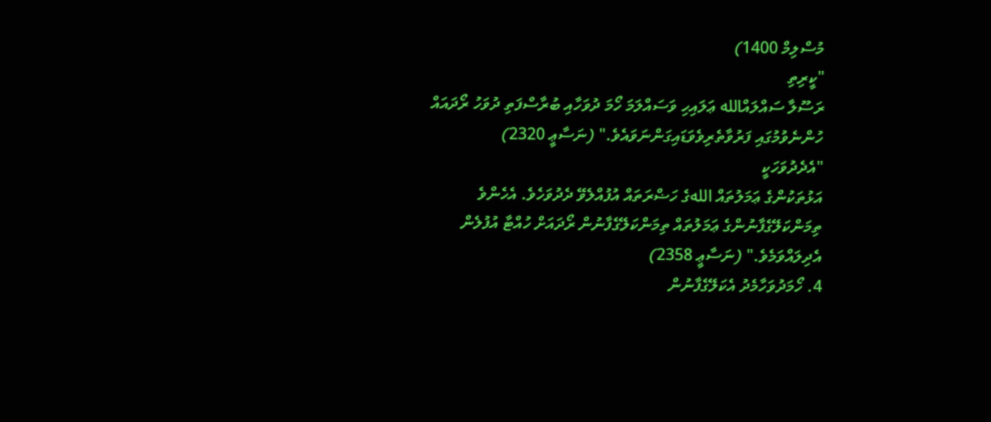މުސްލިމް 1400)
"ކީރިތި
ރަސޫލާ ސައްލައްالله ޢަލައިހި ވަސައްލަމަ ހޯމަ ދުވަހާއި ބުރާސްފަތި ދުވަހު ރޯދައައް
ހުންނެވުމުގައި ފަރުވާތެރިވެވަޑައިގަންނަވައެވެ." (ނަސާޢީ 2320)
"އެދެދުވަހަކީ
އަޅުތަކުންގެ ޢަމަލުތައް اللهގެ ހަޟްރަތައް އުފުއްލެވޭ ދެދުވަހެވެ. އެހެންވެ
ތިމަންކަލޭގެފާނުންގެ ޢަމަލުތައް ތިމަންކަލޭގެފާނުން ރޯދައަށް ހުއްޓާ އުފުލެން
އެދިލައްވަމެވެ." (ނަސާޢީ 2358)
4. ހޯމަދުވަހާމެދު އެކަލޭގެފާނުން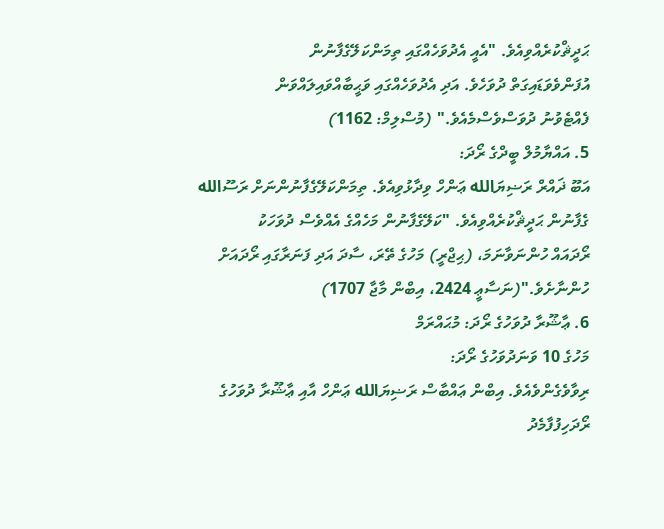ޙަދީޘްކުރެއްވިއެވެ. "އެއީ އެދުވަހެއްގައި ތިމަންކަލޭގެފާނުން
އުފަންވެވަޑައިގަތް ދުވަހެވެ. އަދި އެދުވަހެއްގައި ވަޙީބާއްވައިލައްވަން
ފެއްޓެވުނު ދުވަސްވެސްމެއެވެ." (މުސްލިމް: 1162)
5. އައްޔާމުލް ބީދްގެ ރޯދަ:
އަބޫ ޛައްރް ރަޟިޔަالله ޢަންހް ވިދާޅުވިއެވެ. ތިމަންކަލޭގެފާނުންނަށް ރަސޫالله
ގެފާނުން ޙަދީޘްކުރެއްވިއެވެ. "ކަލޭގެފާނުން މަހެއްގެ އެއްވެސް ދުވަހަކު
ރޯދައައް ހުންނަވާނަމަ، (ޙިޖްރީ) މަހުގެ ތޭރަ، ސާދަ އަދި ފަނަރާގައި ރޯދައަށް
ހުންނާށެވެ."(ނަސާޢީ 2424، އިބްން މާޖާ 1707)
6. ޢާޝޫރާ ދުވަހުގެ ރޯދަ: މުޙައްރަމް
މަހުގެ 10 ވަނަދުވަހުގެ ރޯދަ:
ރިވާވެގެންވެއެވެ. އިބްން ޢައްބާސް ރަޟިޔަالله ޢަންހް އާއި ޢާޝޫރާ ދުވަހުގެ
ރޯދަހިފުފާމެދު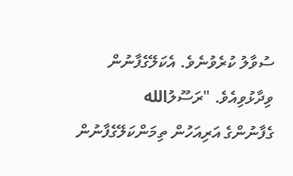ސުވާލު ކުރެވުނެވެ. އެކަލޭގެފާނުން ވިދާޅުވިއެވެ. "ރަސޫލުالله
ގެފާނުންގެ އަރިއަހުން ތިމަންކަލޭގެފާނުން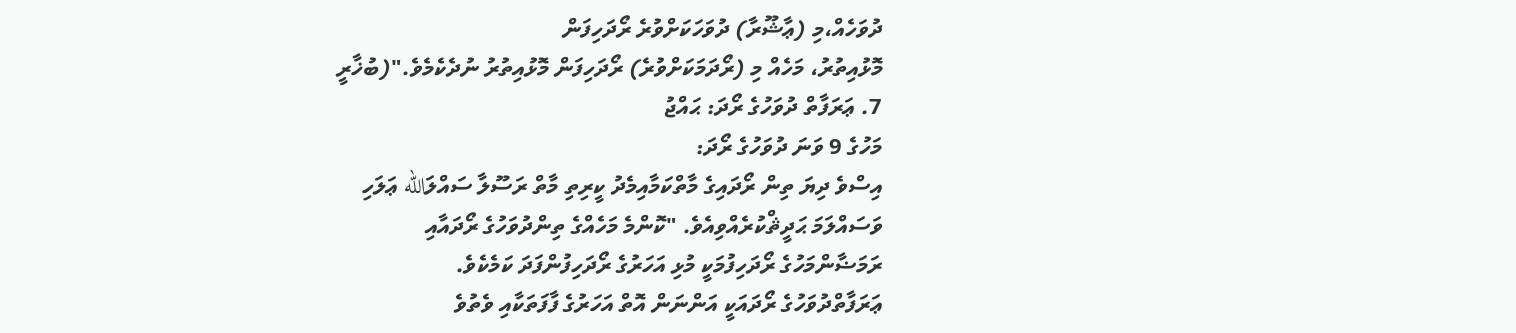ދުވަހެއް،މި (ޢާޝޫރާ) ދުވަހަކަށްވުރެ ރޯދަހިފަން
މޮޅުއިތުރު، މަހެއް މި (ރޯދަމަކަށްވުރެ) ރޯދަހިފަން މޮޅުއިތުރު ނުދެކެމެވެ."(ބުޚާރީ
7. ޢަރަފާތް ދުވަހުގެ ރޯދަ: ޙައްޖު
މަހުގެ 9 ވަނަ ދުވަހުގެ ރޯދަ:
އިސްވެ ދިޔަ ތިން ރޯދައިގެ މާތްކަމާއިމެދު ކީރިތި މާތް ރަސޫލާ ސައްލަالله ޢަލަހި
ވަސައްލަމަ ޙަދީޘްކުރެއްވިއެވެ. "ކޮންމެ މަހެއްގެ ތިންދުވަހުގެ ރޯދައާއި
ރަމަޟާންމަހުގެ ރޯދަހިފުމަކީ މުޅި އަހަރުގެ ރޯދަހިފުންފަދަ ކަމެކެވެ.
ޢަރަފާތްދުވަހުގެ ރޯދައަކީ އަންނަން އޮތް އަހަރުގެ ފާފަތަކާއި ވެތުވެ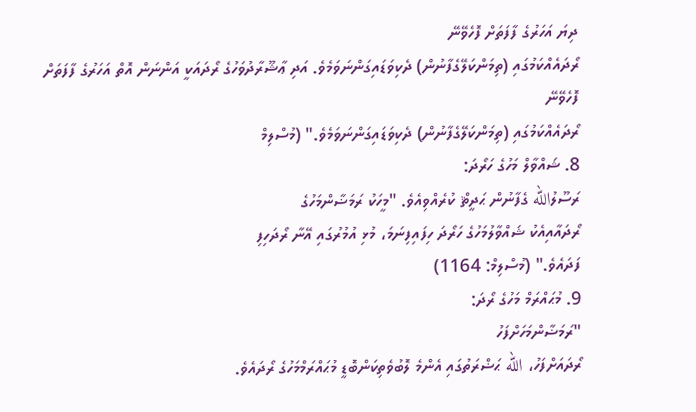ދިޔަ އަހަރުގެ ފާފަތަށް ފޮހެވޭނޭ
ރޯދައެއްކަމުގައި (ތިމަންކަލޭގެފާނުން) ދެކިވަޑައިގަންނަވަމެވެ. އަދި ޢާޝޫރާދުވަހުގެ ރޯދައަކީ އަންނަން އޮތް އަހަރުގެ ފާފަތަށް ފޮހެވޭނޭ
ރޯދައެއްކަމުގައި (ތިމަންކަލޭގެފާނުން) ދެކިވަޑައިގަންނަވަމެވެ." (މުސްލިމް
8. ޝައްވާލް މަހުގެ ހަރޯދަ:
ރަސޫލުالله ގެފާނުން ޙަދީޘް ކުރެއްވިއެވެ. "މީހަކު ރަމަޟާންމަހުގެ
ރޯދައާއިއެކު ޝައްވާލުމަހުގެ ހަރޯދަ ހިފައިފިނަމަ، މުޅި އުމުރުގައި އޭނާ ރޯދަހިފި
ފަދައެވެ." (މުސްލިމް: 1164)
9. މުޙައްރަމް މަހުގެ ރޯދަ:
"ރަމަޟާންމަހަށްފަހު
ރޯދައަށްފަހު، الله ޙަޟްރަތުގައި އެންމެ ލޮބުވެތިކަންބޮޑީ މުޙައްރަމްމަހުގެ ރޯދައެވެ.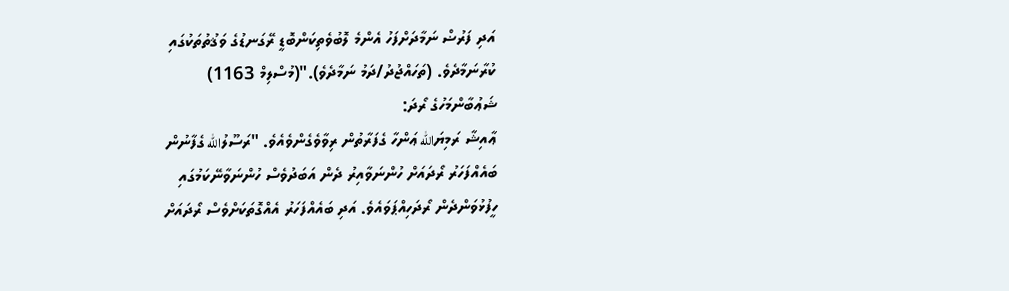އަދި ފަރުޟް ނަމާދަށްފަހު އެންމެ ލޮބުވެތިކަންބޮޑީ ރޭގަނޑުގެ ވަޤުތުތަކުގައި
ކުރާނަމާދެވެ. (ތަހައްޖުދު/ދަމު ނަމާދެވެ)."(މުސްލިމް 1163)
ޝަޢުބާންމަހުގެ ރޯދަ:
ޢާއިޝާ ރަމިޔަالله ޢަންހާ ގެފަރާތުން ރިވާވެގެންވެއެވެ. "ރަސޫލުالله ގެފާނުން
ބައެއްފަހަރު ރޯދައަށް ހުންނަވާއިރު ދެން އަބަދުވެސް ހުންނަވާނޭކަމުގައި
ހީފުޅުވަންދެން ރޯދަހިއްޕަވައެވެ. އަދި ބައެއްފަހަރު އެއްގޮތަކަށްވެސް ރޯދައަށް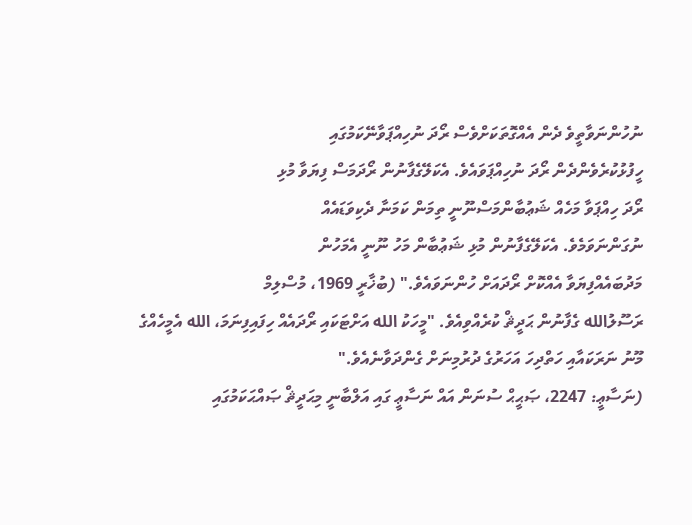ނުހުންނަވާތީވެ ދެން އެއްގޮތަކަށްވެސް ރޯދަ ނުހިއްޕަވާނޭކަމުގައި
ހީފުޅުކުރެވެންދެން ރޯދަ ނުހިއްޕަވައެވެ. އެކަލޭގެފާނުން ރޯދަމަސް ފިޔަވާ މުޅި
ރޯދަ ހިއްޕަވާ މަހެއް ޝަޢުބާންމަސްނޫނީ ތިމަން ކަމަނާ ދެކިވަޑައެއް
ނުގަންނަވަމެވެ. އެކަލޭގެފާނުން މުޅި ޝަޢުބާން މަހު ނޫނީ އެމަހުން
މަދުބައެއްފިޔަވާ އެއްކޮށް ރޯދައަށް ހުންނަވައެވެ." (ބުޚާރީ 1969، މުސްލިމް
ރަސޫލުالله ގެފާނުން ޙަދީޘް ކުރެއްވިއެވެ. "މީހަކު الله އަށްޓަކައި ރޯދައެއް ހިފައިފިނަމަ، الله އެމީހެއްގެ
މޫނު ނަރަކައާއި ހަތްދިހަ އަހަރުގެ ދުރުމިނަށް ގެންދަވާނެއެވެ."
(ނަސާޢީ: 2247، ޞަޙީޙް ސުނަން އައް ނަސާޢީ ގައި އަލްބާނީ މިޙަދީޘް ޞައްޙަކަމުގައި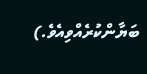ބަޔާންކުރެއްވިއެވެ.)